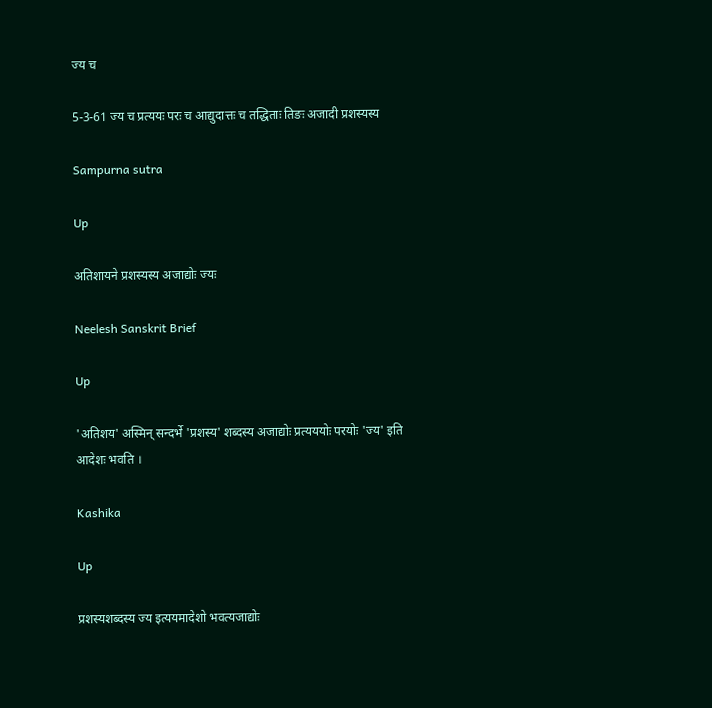ज्य च

5-3-61 ज्य च प्रत्ययः परः च आद्युदात्तः च तद्धिताः तिङः अजादी प्रशस्यस्य

Sampurna sutra

Up

अतिशायने प्रशस्यस्य अजाद्योः ज्यः

Neelesh Sanskrit Brief

Up

'अतिशय' अस्मिन् सन्दर्भे 'प्रशस्य' शब्दस्य अजाद्योः प्रत्यययोः परयोः 'ज्य' इति आदेशः भवति ।

Kashika

Up

प्रशस्यशब्दस्य ज्य इत्ययमादेशो भवत्यजाद्योः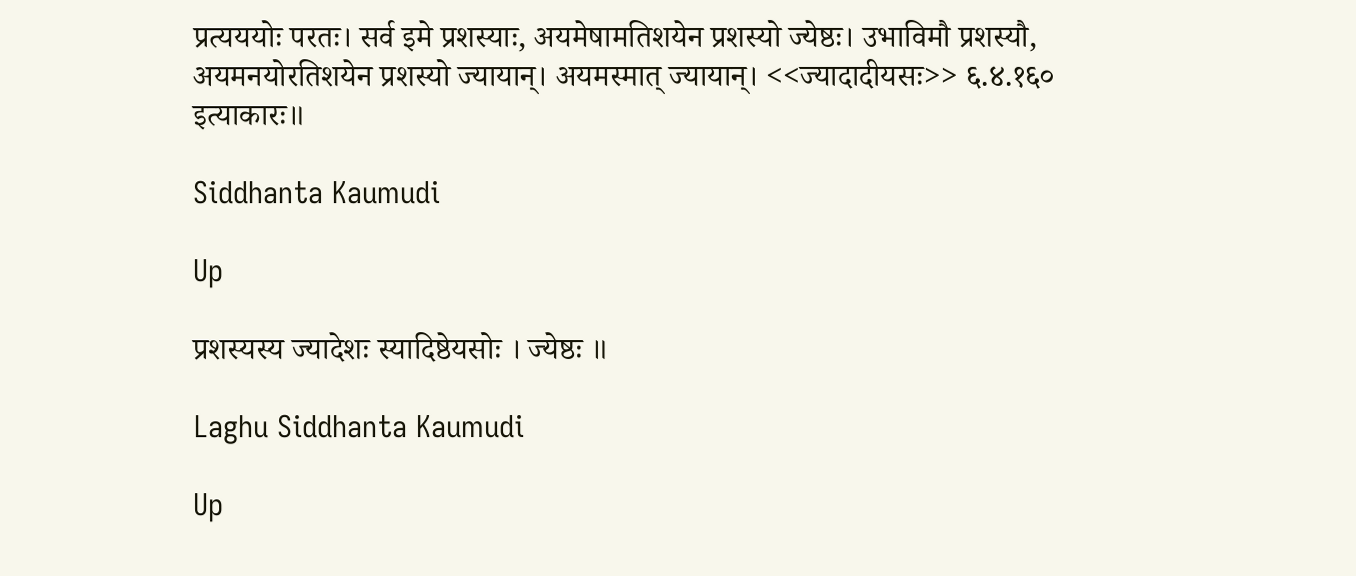प्रत्यययोः परतः। सर्व इमे प्रशस्याः, अयमेषामतिशयेन प्रशस्यो ज्येष्ठः। उभाविमौ प्रशस्यौ, अयमनयोरतिशयेन प्रशस्यो ज्यायान्। अयमस्मात् ज्यायान्। <<ज्यादादीयसः>> ६.४.१६० इत्याकारः॥

Siddhanta Kaumudi

Up

प्रशस्यस्य ज्यादेशः स्यादिष्ठेयसोः । ज्येष्ठः ॥

Laghu Siddhanta Kaumudi

Up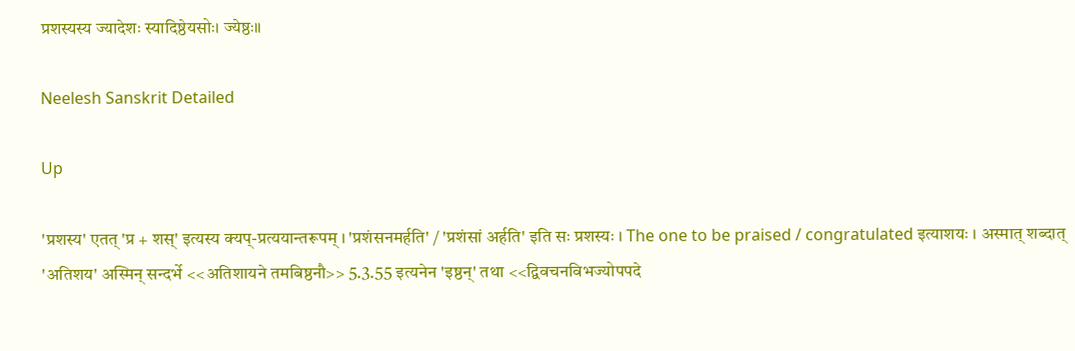प्रशस्यस्य ज्यादेशः स्यादिष्ठेयसोः। ज्येष्ठः॥

Neelesh Sanskrit Detailed

Up

'प्रशस्य' एतत् 'प्र + शस्' इत्यस्य क्यप्-प्रत्ययान्तरूपम् । 'प्रशंसनमर्हति' / 'प्रशंसां अर्हति' इति सः प्रशस्यः । The one to be praised / congratulated इत्याशयः । अस्मात् शब्दात् 'अतिशय' अस्मिन् सन्दर्भे <<अतिशायने तमबिष्ठनौ>> 5.3.55 इत्यनेन 'इष्ठन्' तथा <<द्विवचनविभज्योपपदे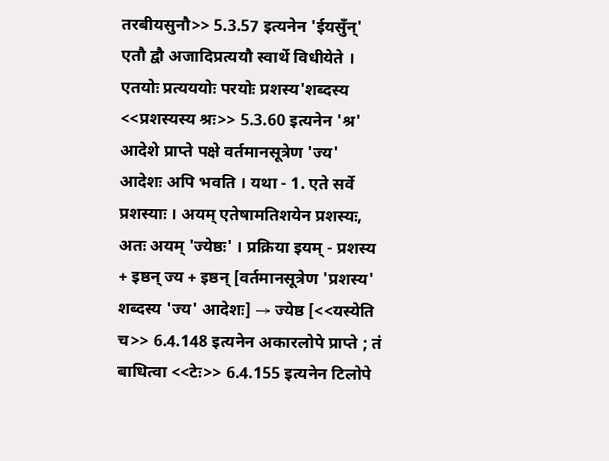तरबीयसुनौ>> 5.3.57 इत्यनेन 'ईयसुँन्' एतौ द्वौ अजादिप्रत्ययौ स्वार्थे विधीयेते । एतयोः प्रत्यययोः परयोः प्रशस्य'शब्दस्य <<प्रशस्यस्य श्रः>> 5.3.60 इत्यनेन 'श्र' आदेशे प्राप्ते पक्षे वर्तमानसूत्रेण 'ज्य' आदेशः अपि भवति । यथा - 1. एते सर्वे प्रशस्याः । अयम् एतेषामतिशयेन प्रशस्यः, अतः अयम् 'ज्येष्ठः' । प्रक्रिया इयम् - प्रशस्य + इष्ठन् ज्य + इष्ठन् [वर्तमानसूत्रेण 'प्रशस्य' शब्दस्य 'ज्य' आदेशः] → ज्येष्ठ [<<यस्येति च>> 6.4.148 इत्यनेन अकारलोपे प्राप्ते ; तं बाधित्वा <<टेः>> 6.4.155 इत्यनेन टिलोपे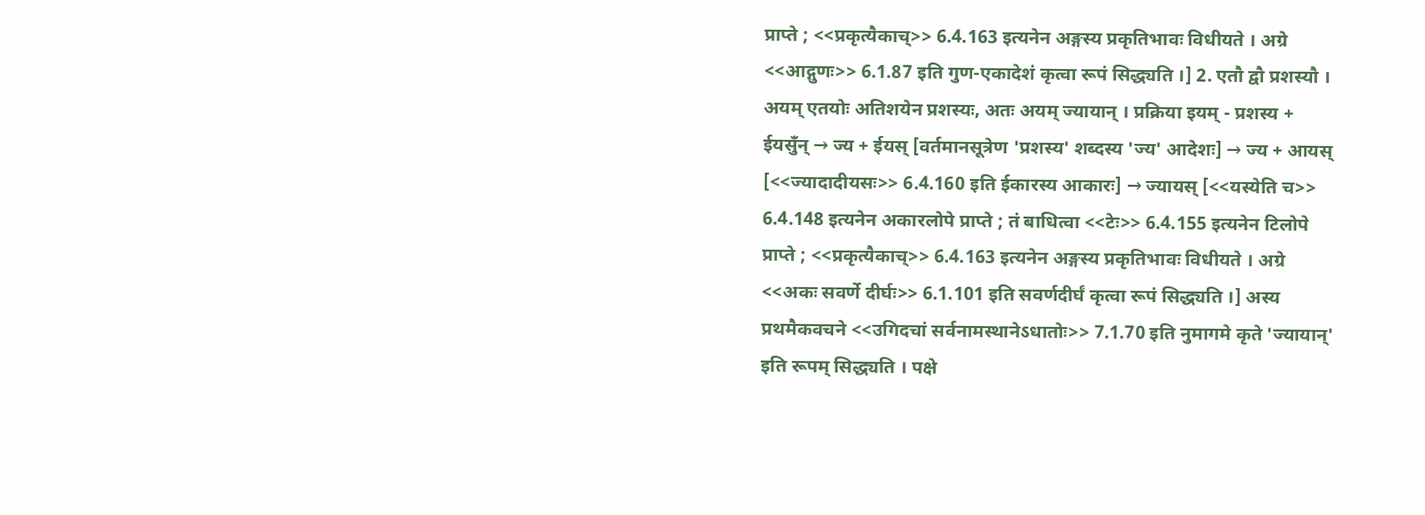प्राप्ते ; <<प्रकृत्यैकाच्>> 6.4.163 इत्यनेन अङ्गस्य प्रकृतिभावः विधीयते । अग्रे <<आद्गुणः>> 6.1.87 इति गुण-एकादेशं कृत्वा रूपं सिद्ध्यति ।] 2. एतौ द्वौ प्रशस्यौ । अयम् एतयोः अतिशयेन प्रशस्यः, अतः अयम् ज्यायान् । प्रक्रिया इयम् - प्रशस्य + ईयसुँन् → ज्य + ईयस् [वर्तमानसूत्रेण 'प्रशस्य' शब्दस्य 'ज्य' आदेशः] → ज्य + आयस् [<<ज्यादादीयसः>> 6.4.160 इति ईकारस्य आकारः] → ज्यायस् [<<यस्येति च>> 6.4.148 इत्यनेन अकारलोपे प्राप्ते ; तं बाधित्वा <<टेः>> 6.4.155 इत्यनेन टिलोपे प्राप्ते ; <<प्रकृत्यैकाच्>> 6.4.163 इत्यनेन अङ्गस्य प्रकृतिभावः विधीयते । अग्रे <<अकः सवर्णे दीर्घः>> 6.1.101 इति सवर्णदीर्घं कृत्वा रूपं सिद्ध्यति ।] अस्य प्रथमैकवचने <<उगिदचां सर्वनामस्थानेऽधातोः>> 7.1.70 इति नुमागमे कृते 'ज्यायान्' इति रूपम् सिद्ध्यति । पक्षे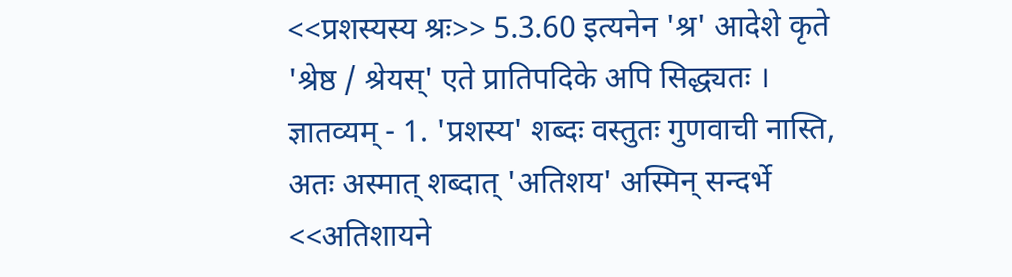<<प्रशस्यस्य श्रः>> 5.3.60 इत्यनेन 'श्र' आदेशे कृते 'श्रेष्ठ / श्रेयस्' एते प्रातिपदिके अपि सिद्ध्यतः । ज्ञातव्यम् - 1. 'प्रशस्य' शब्दः वस्तुतः गुणवाची नास्ति, अतः अस्मात् शब्दात् 'अतिशय' अस्मिन् सन्दर्भे <<अतिशायने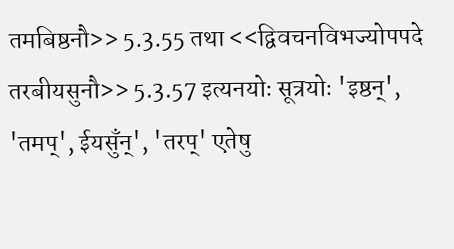तमबिष्ठनौ>> 5.3.55 तथा <<द्विवचनविभज्योपपदे तरबीयसुनौ>> 5.3.57 इत्यनयोः सूत्रयोः 'इष्ठन्', 'तमप्', ईयसुँन्', 'तरप्' एतेषु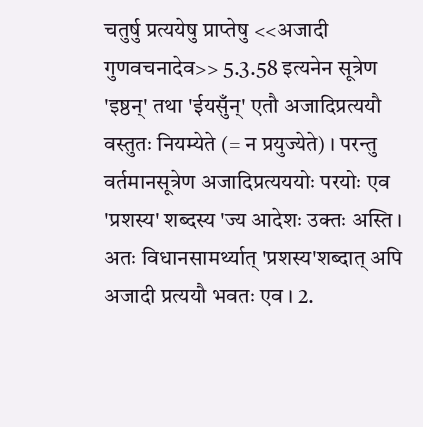चतुर्षु प्रत्ययेषु प्राप्तेषु <<अजादी गुणवचनादेव>> 5.3.58 इत्यनेन सूत्रेण 'इष्ठन्' तथा 'ईयसुँन्' एतौ अजादिप्रत्ययौ वस्तुतः नियम्येते (= न प्रयुज्येते) । परन्तु वर्तमानसूत्रेण अजादिप्रत्यययोः परयोः एव 'प्रशस्य' शब्दस्य 'ज्य आदेशः उक्तः अस्ति । अतः विधानसामर्थ्यात् 'प्रशस्य'शब्दात् अपि अजादी प्रत्ययौ भवतः एव । 2.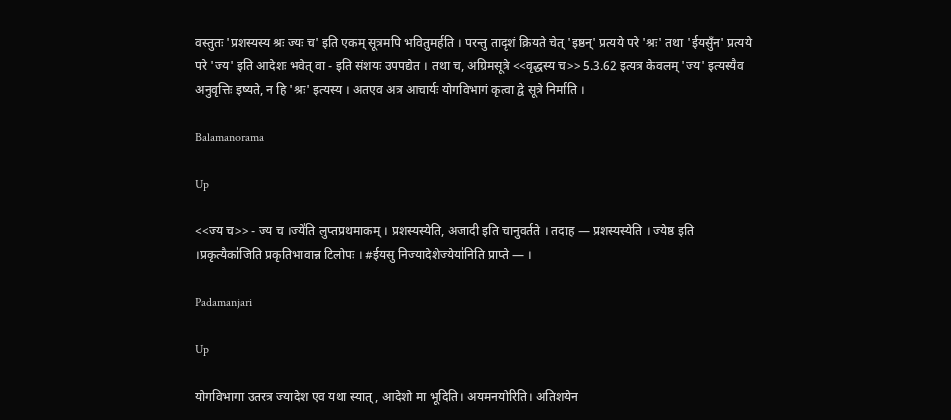वस्तुतः 'प्रशस्यस्य श्रः ज्यः च' इति एकम् सूत्रमपि भवितुमर्हति । परन्तु तादृशं क्रियते चेत् 'इष्ठन्' प्रत्यये परे 'श्रः' तथा 'ईयसुँन' प्रत्यये परे 'ज्य' इति आदेशः भवेत् वा - इति संशयः उपपद्येत । तथा च, अग्रिमसूत्रे <<वृद्धस्य च>> 5.3.62 इत्यत्र केवलम् 'ज्य' इत्यस्यैव अनुवृत्तिः इष्यते, न हि 'श्रः' इत्यस्य । अतएव अत्र आचार्यः योगविभागं कृत्वा द्वे सूत्रे निर्माति ।

Balamanorama

Up

<<ज्य च>> - ज्य च ।ज्ये॑ति लुप्तप्रथमाकम् । प्रशस्यस्येति, अजादी इति चानुवर्तते । तदाह — प्रशस्यस्येति । ज्येष्ठ इति ।प्रकृत्यैका॑जिति प्रकृतिभावान्न टिलोपः । #ईयसु निज्यादेशेज्येया॑निति प्राप्ते — ।

Padamanjari

Up

योगविभागा उतरत्र ज्यादेश एव यथा स्यात्, आदेशो मा भूदिति। अयमनयोरिति। अतिशयेन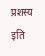प्रशस्य इति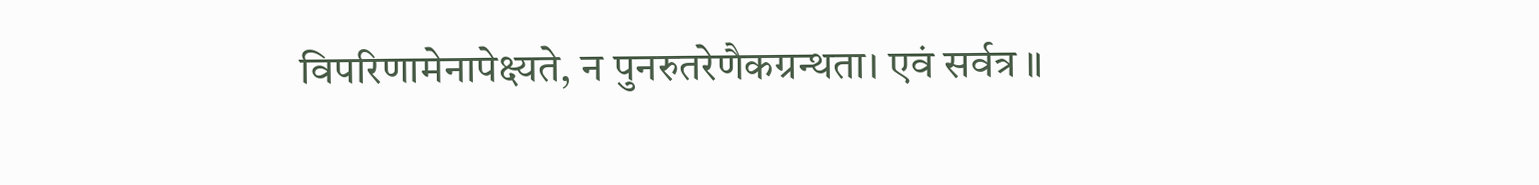विपरिणामेनापेक्ष्यते, न पुनरुतरेणैकग्रन्थता। एवं सर्वत्र ॥